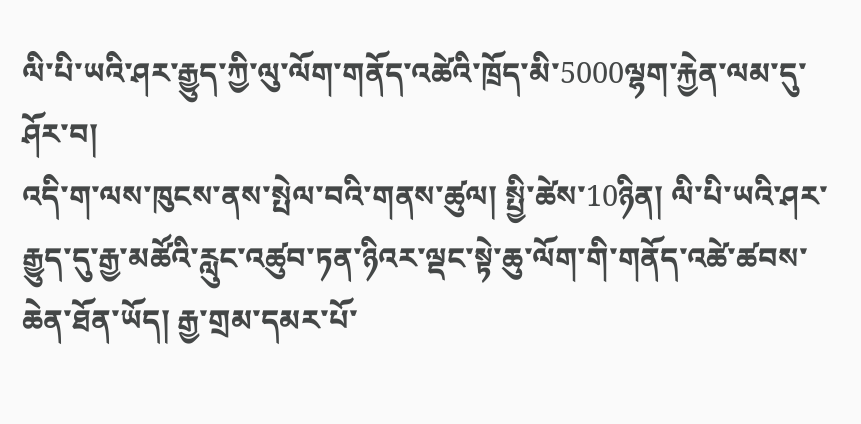ལི་པི་ཡའི་ཤར་རྒྱུད་ཀྱི་ལུ་ལོག་གནོད་འཚེའི་ཁྲོད་མི་5000ལྷག་རྐྱེན་ལམ་དུ་ཤོར་བ།
འདི་ག་ལས་ཁུངས་ནས་སྤེལ་བའི་གནས་ཚུལ། སྤྱི་ཚེས་10ཉིན། ལི་པི་ཡའི་ཤར་རྒྱུད་དུ་རྒྱ་མཚོའི་རླུང་འཚུབ་ཏན་ཉིའར་ལྡང་སྟེ་ཆུ་ལོག་གི་གནོད་འཚེ་ཚབས་ཆེན་ཐོན་ཡོད། རྒྱ་གྲམ་དམར་པོ་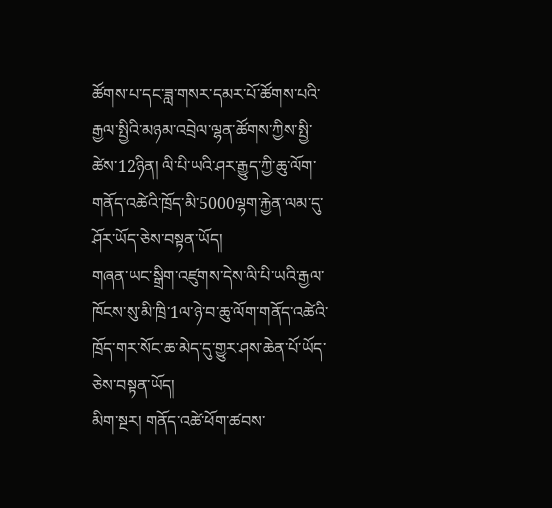ཚོགས་པ་དང་ཟླ་གསར་དམར་པོ་ཚོགས་པའི་རྒྱལ་སྤྱིའི་མཉམ་འབྲེལ་ལྷན་ཚོགས་ཀྱིས་སྤྱི་ཚེས་12ཉིན། ལི་པི་ཡའི་ཤར་རྒྱུད་ཀྱི་ཆུ་ལོག་གནོད་འཚེའི་ཁྲོད་མི་5000ལྷག་རྐྱེན་ལམ་དུ་ཤོར་ཡོད་ཅེས་བསྟན་ཡོད།
གཞན་ཡང་སྒྲིག་འཛུགས་དེས་ལི་པི་ཡའི་རྒྱལ་ཁོངས་སུ་མི་ཁྲི་1ལ་ཉེ་བ་ཆུ་ལོག་གནོད་འཚེའི་ཁྲོད་གར་སོང་ཆ་མེད་དུ་གྱུར་ཤས་ཆེན་པོ་ཡོད་ཅེས་བསྟན་ཡོད།
མིག་སྔར། གནོད་འཚེ་ཕོག་ཚབས་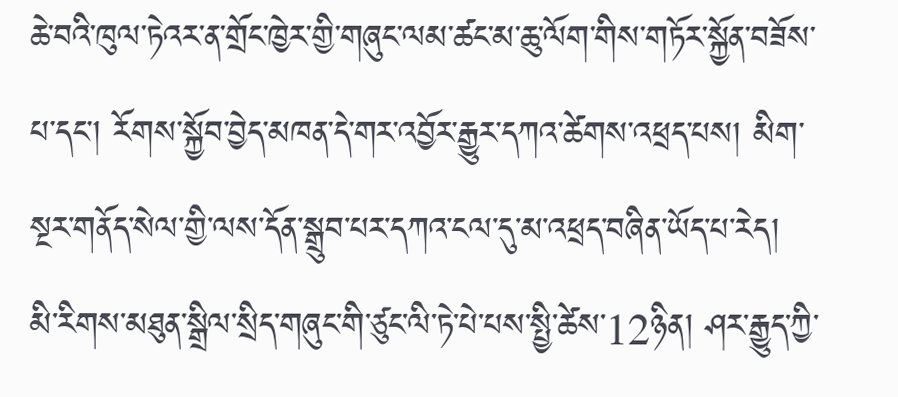ཆེ་བའི་ཁུལ་ཏེའར་ན་གྲོང་ཁྱེར་གྱི་གཞུང་ལམ་ཚང་མ་ཆུ་ལོག་གིས་གཏོར་སྐྱོན་བཟོས་པ་དང་། རོགས་སྐྱོབ་བྱེད་མཁན་དེ་གར་འབྱོར་རྒྱུར་དཀའ་ཚེགས་འཕྲད་པས། མིག་སྔར་གནོད་སེལ་གྱི་ལས་དོན་སྒྲུབ་པར་དཀའ་ངལ་དུ་མ་འཕྲད་བཞིན་ཡོད་པ་རེད།
མི་རིགས་མཐུན་སྒྲིལ་སྲིད་གཞུང་གི་ཙུང་ལི་ཏེ་པེ་པས་སྤྱི་ཚེས་12ཉིན། ཤར་རྒྱུད་ཀྱི་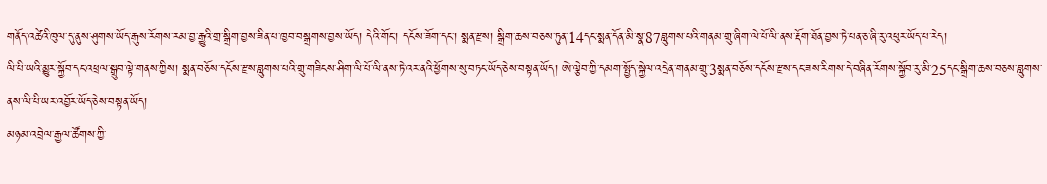གནོད་འཚེའི་ཁུལ་དུ་ནུས་ཤུགས་ཡོད་རྒུས་རོགས་རམ་བྱ་རྒྱུའི་གྲ་སྒྲིག་བྱས་ཟིན་པ་ཁྱབ་བསྒྲགས་བྱས་ཡོད། དེའི་གོང་། དངོས་ཟོག་དང་། སྨན་རྫས། སྒྲིག་ཆས་བཅས་ཏུན་14དང་སྨན་དོན་མི་སྣ་87བླུགས་པའི་གནམ་གྲུ་ཞིག་ལེ་པོ་ལི་ནས་རྡོག་ཐོན་བྱས་ཏེ་པན་ཅ་ཞི་རུ་འཕུར་ཡོད་པ་རེད།
ལི་པི་ཡའི་མྱུར་སྐྱོབ་དང་འཕྲལ་སྒྲུབ་ལྟེ་གནས་ཀྱིས། སྨན་བཅོས་དངོས་རྫས་བླུགས་པའི་གྲུ་གཟིངས་ཤིག་ལི་པོ་ལི་ནས་ཏེ་འར་ནའི་ཕྱོགས་སུ་བཏང་ཡོད་ཅེས་བསྟན་ཡོད། ཨེ་ལྕེབ་ཀྱི་དམག་སྤྱོད་སྐྱེལ་འདྲེན་གནམ་གྲུ་3སྨན་བཅོས་དངོས་རྫས་དང་ཟས་རིགས་དེ་བཞིན་རོགས་སྐྱོབ་རུ་མི་25དང་སྒྲིག་ཆས་བཅས་བླུགས་ནས་ལི་པི་ཡར་འབྱོར་ཡོད་ཅེས་བསྟན་ཡོད།
མཉམ་འབྲེལ་རྒྱལ་ཚོགས་ཀྱི་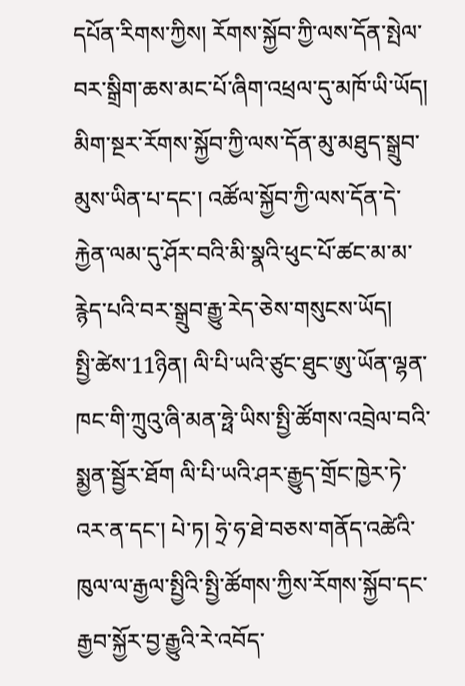དཔོན་རིགས་ཀྱིས། རོགས་སྐྱོབ་ཀྱི་ལས་དོན་སྤེལ་བར་སྒྲིག་ཆས་མང་པོ་ཞིག་འཕྲལ་དུ་མཁོ་ཡི་ཡོད། མིག་སྔར་རོགས་སྐྱོབ་ཀྱི་ལས་དོན་མུ་མཐུད་སྒྲུབ་མུས་ཡིན་པ་དང་། འཚོལ་སྐྱོབ་ཀྱི་ལས་དོན་དེ་རྐྱེན་ལམ་དུ་ཤོར་བའི་མི་སྣའི་ཕུང་པོ་ཚང་མ་མ་རྙེད་པའི་བར་སྒྲུབ་རྒྱུ་རེད་ཅེས་གསུངས་ཡོད།
སྤྱི་ཚེས་11ཉིན། ལི་པི་ཡའི་ཙུང་ཐུང་ཨུ་ཡོན་ལྷན་ཁང་གི་ཀྲུའུ་ཞི་མན་ཧྥེ་ཡིས་སྤྱི་ཚོགས་འབྲེལ་བའི་སྨྱན་སྦྱོར་ཐོག ལི་པི་ཡའི་ཤར་རྒྱུད་གྲོང་ཁྱེར་ཏེ་འར་ན་དང་། པེ་ཏ། ཧྲེ་ཧ་ཐེ་བཅས་གནོད་འཚེའི་ཁུལ་ལ་རྒྱལ་སྤྱིའི་སྤྱི་ཚོགས་ཀྱིས་རོགས་སྐྱོབ་དང་རྒྱབ་སྐྱོར་བྱ་རྒྱུའི་རེ་འབོད་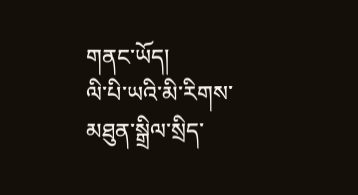གནང་ཡོད།
ལི་པི་ཡའི་མི་རིགས་མཐུན་སྒྲིལ་སྲིད་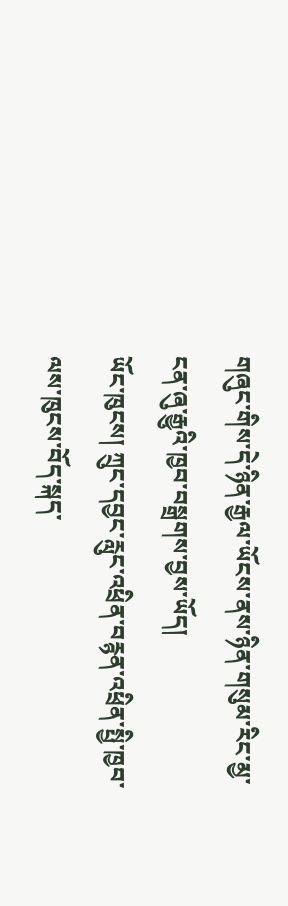གཞུང་གིས་དེ་ཉིན་རྒྱལ་ཡོངས་ནས་ཉིན་གསུམ་རིང་མྱ་ངན་ཞུ་རྒྱུའི་ཁྱབ་བསྒྲགས་བྱས་ཡོད།
ཡོང་ཁུངས། ཀྲུང་དབྱང་རླུང་འཕྲིན་བརྙན་འཕྲིན་སྤྱི་ཁྱབ་ལས་ཁུངས་བོད་སྐད་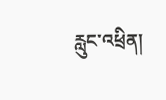རླུང་འཕྲིན།